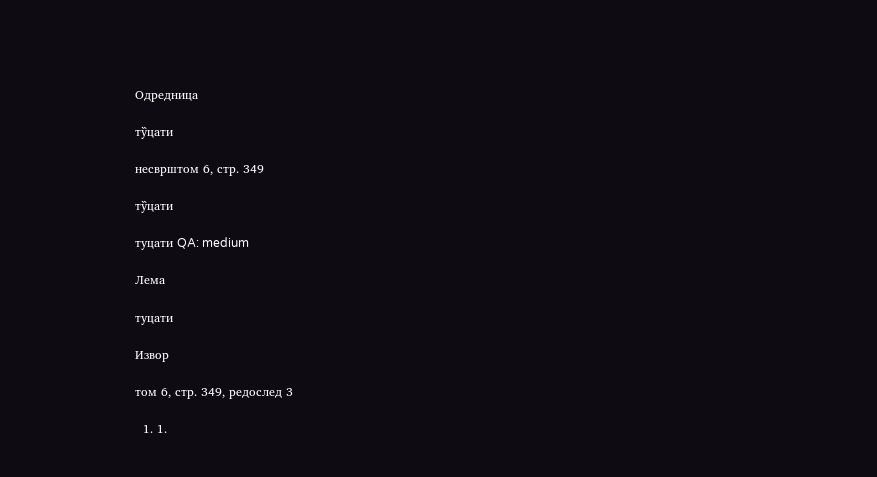Одредница

ту̏цати

несврштом 6, стр. 349

ту̏цати

туцати QA: medium

Лема

туцати

Извор

том 6, стр. 349, редослед 3

  1. 1.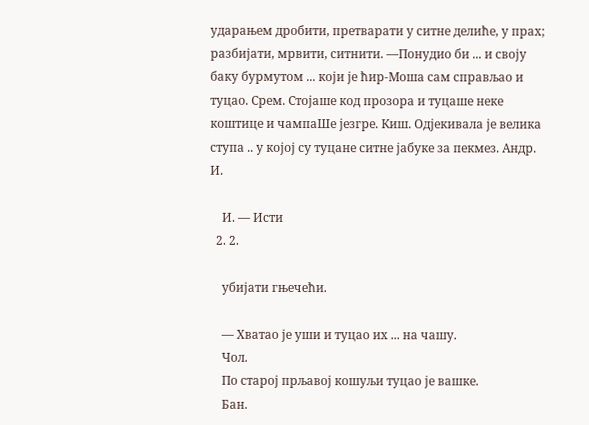ударањем дробити, претварати у ситне делиће, у прах; разбијати, мрвити, ситнити. —Понудио би ... и своју баку бурмутом ... који је ћир-Моша сам справљао и туцао. Срем. Стојаше код прозора и туцаше неке коштице и чампаШе језгре. Киш. Одјекивала је велика ступа .. у којој су туцане ситне јабуке за пекмез. Андр. И.

    И. — Исти
  2. 2.

    убијати гњечећи.

    — Хватао је уши и туцао их ... на чашу.
    Чол.
    По старој прљавој кошуљи туцао је вашке.
    Бан.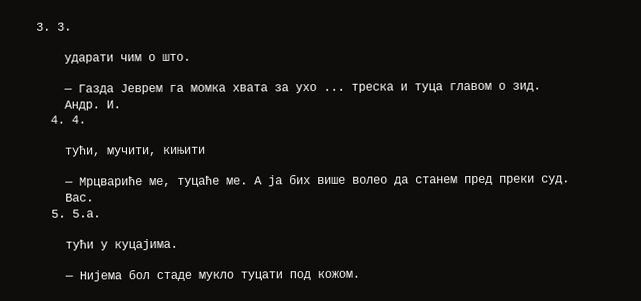3. 3.

    ударати чим о што.

    — Газда Јеврем га момка хвата за ухо ... треска и туца главом о зид.
    Андр. И.
  4. 4.

    тући, мучити, кињити

    — Мрцвариће ме, туцаће ме. А ја бих више волео да станем пред преки суд.
    Вас.
  5. 5.а.

    тући у куцајима.

    — Нијема бол стаде мукло туцати под кожом.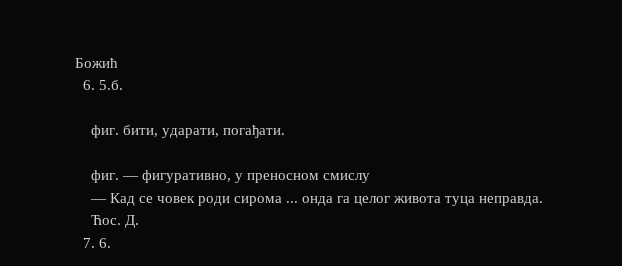Божић
  6. 5.б.

    фиг. бити, ударати, погађати.

    фиг. — фигуративно, у преносном смислу
    — Кад се човек роди сирома ... онда га целог живота туца неправда.
    Ћос. Д.
  7. 6.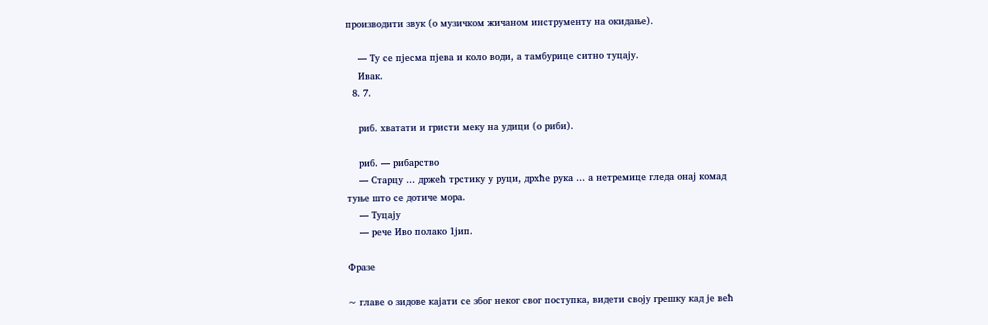производити звук (о музичком жичаном инструменту на окидање).

    — Ту се пјесма пјева и коло води, а тамбурице ситно туцају.
    Ивак.
  8. 7.

    риб. хватати и гристи меку на удици (о риби).

    риб. — рибарство
    — Старцу ... држећ трстику у руци, дрхће рука ... а нетремице гледа онај комад туње што се дотиче мора.
    — Туцају
    — рече Иво полако 1јип.

Фразе

~ главе о зидове кајати се због неког свог поступка, видети своју грешку кад је већ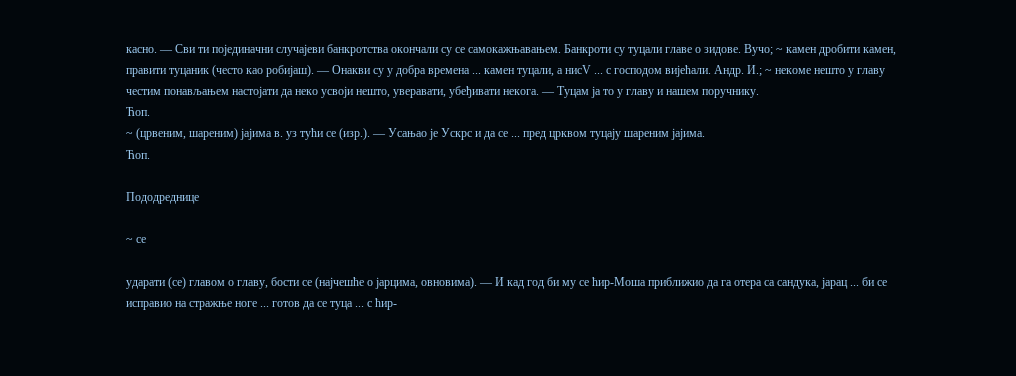касно. — Сви ти појединачни случајеви банкротства окончали су се самокажњавањем. Банкроти су туцали главе о зидове. Вучо; ~ камен дробити камен, правити туцаник (често као робијаш). — Онакви су у добра времена ... камен туцали, а нисV ... с господом вијећали. Андр. И.; ~ некоме нешто у главу честим понављањем настојати да неко усвоји нешто, уверавати, убеђивати некога. — Туцам ја то у главу и нашем поручнику.
Ћоп.
~ (црвеним, шареним) јајима в. уз тући се (изр.). — Усањао је Ускрс и да се ... пред црквом туцају шареним јајима.
Ћоп.

Пододреднице

~ се

ударати (се) главом о главу, бости се (најчешће о јарцима, овновима). — И кад год би му се ћир-Моша приближио да га отера са сандука, јарац ... би се исправио на стражње ноге ... готов да се туца ... с ћир-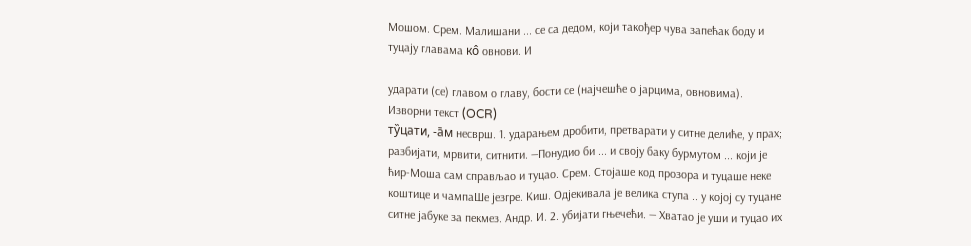Мошом. Срем. Малишани ... се са дедом, који такођер чува запећак боду и туцају главама ко̂ овнови. И

ударати (се) главом о главу, бости се (најчешће о јарцима, овновима).
Изворни текст (OCR)
ту̏цати, -а̄м несврш. 1. ударањем дробити, претварати у ситне делиће, у прах; разбијати, мрвити, ситнити. —Понудио би ... и своју баку бурмутом ... који је ћир-Моша сам справљао и туцао. Срем. Стојаше код прозора и туцаше неке коштице и чампаШе језгре. Киш. Одјекивала је велика ступа .. у којој су туцане ситне јабуке за пекмез. Андр. И. 2. убијати гњечећи. — Хватао је уши и туцао их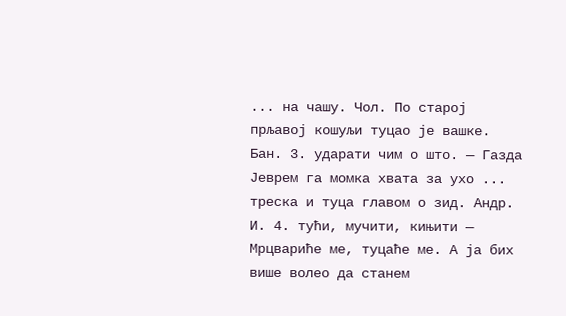... на чашу. Чол. По старој прљавој кошуљи туцао је вашке. Бан. 3. ударати чим о што. — Газда Јеврем га момка хвата за ухо ... треска и туца главом о зид. Андр. И. 4. тући, мучити, кињити — Мрцвариће ме, туцаће ме. А ја бих више волео да станем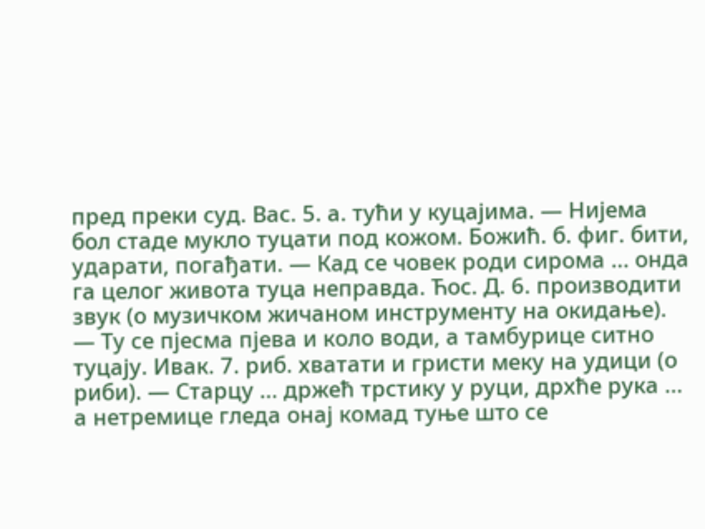пред преки суд. Вас. 5. а. тући у куцајима. — Нијема бол стаде мукло туцати под кожом. Божић. б. фиг. бити, ударати, погађати. — Кад се човек роди сирома ... онда га целог живота туца неправда. Ћос. Д. 6. производити звук (о музичком жичаном инструменту на окидање). — Ту се пјесма пјева и коло води, а тамбурице ситно туцају. Ивак. 7. риб. хватати и гристи меку на удици (о риби). — Старцу ... држећ трстику у руци, дрхће рука ... а нетремице гледа онај комад туње што се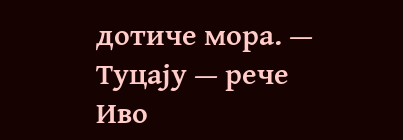дотиче мора. — Туцају — рече Иво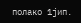полако 1јип.